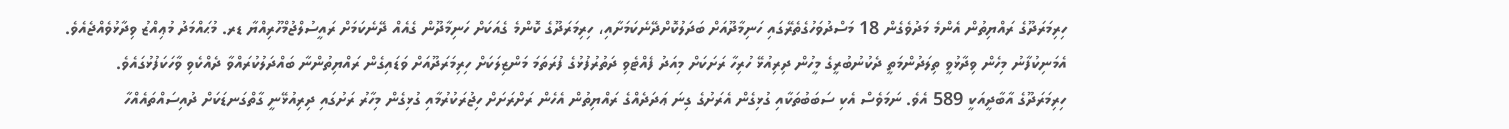ހިރިމަރަދޫގެ ރައްޔިތުން އެންމެ މަދުވެގެން 18 މަސްދުވަހުގެތެރޭގައި ހަނިމާދޫއަށް ބަދަލުކޮށްދޭނެކަމަށާއި، ހިރިމަރަދޫގެ ކޮންމެ ގެއަކަށް ހަނިމާދޫން ގެއެއް ދޭނެކަމަށް ރައީސުލްޖުމްހޫރިއްޔާ ޑރ. މުޙައްމަދު މުޢިއްޒު ވިދާޅުވެއްޖެއެވެ.
އެމަނިކުފާނު މިހެން ވިދާޅުވީ ތިލަދުންމަތީ ދެކުނުބުރީގެ މީހުން ދިރިއުޅޭ ހުރިހާ ރަށަކަށް މިއަދު ފެއްޓެވި ދަތުރުފުޅުގެ ފުރަތަމަ މަންޒިލަކަށް ހިރިމަރަދޫއަށް ވަޑައިގެން ރައްޔިތުންނާ ބައްދަލުކުރައްވާ ދެއްކެވި ވާހަކަފުޅުގައެވެ.
ހިރިމަރަދޫގެ އާބާދީއަކީ 589 އެވެ. ނަމަވެސް އެކި ސަބަބުތަކާއި ގުޅިގެން އެރަށުގެ ގިނަ ޢަދަދެއްގެ ރައްޔިތުން އެހެން ރަށްރަށަށް ހިޖުރަކުރުމާއި ގުޅިގެން މިހާރު ރަށުގައި ދިރިއުޅޭނީ ގާތްގަނޑަކަށް ދުއިސައްތައެއްހާ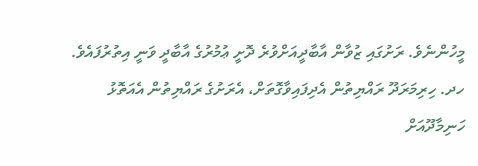މީހުންނެވެ. ރަށުގައި ޒުވާން އާބާދީއަށްވުރެ ދޮށީ ޢުމުރުގެ އާބާދީ ވަނީ އިތުރުފައެވެ.
ހދ. ހިރިމަރަދޫ ރައްޔިތުން އެދިފައިވާގޮތަށް، އެރަށުގެ ރައްޔިތުން އެއަތޮޅު ހަނިމާދޫއަށް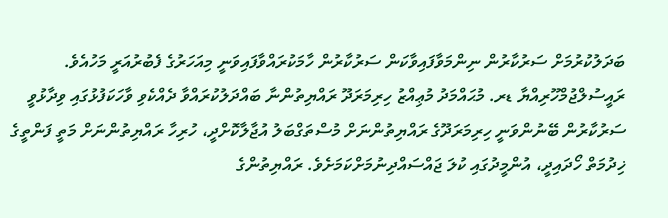ބަދަލުކުރުމަށް ސަރުކާރުން ނިންމަވާފައިވާކަން ސަރުކާރުން ހާމަކުރައްވާފައިވަނީ މިއަހަރުގެ ފެބުރުއަރީ މަހުއެވެ.
ރައީސުލްޖުމްހޫރިއްޔާ ޑރ. މުޙައްމަދު މުޢިއްޒު ހިރިމަރަދޫ ރައްޔިތުންނާ ބައްދަލުކުރައްވާ ދެއްކެވި ވާހަކަފުޅުގައި ވިދާޅުވީ ސަރުކާރުން ބޭނުންވަނީ ހިރިމަރަދޫގެ ރައްޔިތުންނަށް މުސްތަގްބަލު އުޖާލާކޮށްދީ، ހުރިހާ ރައްޔިތުންނަށް މަތީ ފަންތީގެ ޚިދުމަތް ހޯދައިދީ، އުންމީދުގައި ކުލަ ޖައްސައްދިނުމަށްކަމަށެވެ. ރައްޔިތުންގެ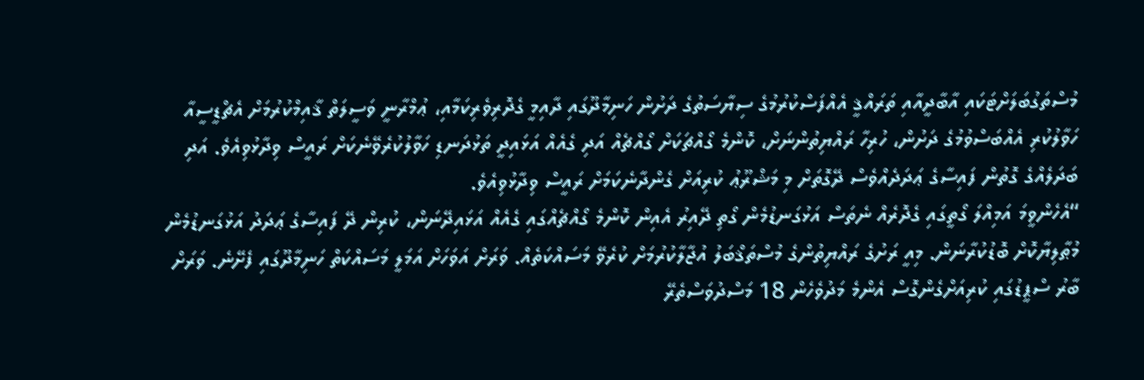މުސްތަގުބަލަށްޓަކައި އާބާދީއާއި ތަރައްޤީ އެއްފަސްކުރުމުގެ ސިޔާސަތުގެ ދަށުން ހަނިމާދޫގައި ދާއިމީ ގެދޮރިވެރިކަމާއި، ޢުމްރާނީ ވަސީލަތް ޤާއިމްކުރުމަށް އެޗްޑީސީއާ ހަވާލުކުރި އެއްބަސްވުމުގެ ދަށުން، ހުރިހާ ރައްޔިތުންނަށް، ކޮންމެ ގޯއްޗަކަށް ގޯއްޗެއް އަދި ގެއެއް އަޅައިދީ ތަޅުދަނޑި ހަވާލުކުރެވޭނެކަށް ރައީސް ވިދާޅުވިއެވެ. އަދި ބަދަލެއްގެ ގޮތުން ފައިސާގެ ޢަދަދެއްވެސް ދޭގޮތަށް މި މަޝްރޫޢު ކުރިއަށް ގެންދާނެކަމަށް ރައީސް ވިދާޅުވިއެވެ.
“އެހެންވީމަ އަމިއްލަ ގޯތީގައި ގެދޮރެއް ނެތަސް އަޅުގަނޑުމެން ގޯތި ދޭއިރު އެއިން ކޮންމެ ގޯއްޗެއްގައި ގެއެއް އަޅައިދޭނަން، ކުރިން ދޭ ފައިސާގެ ޢަދަދު އަޅުގަނޑުމެން މުޠާލިޔާކޮށް ބޮޑުކުރާނަން. މިއީ ރަށުގެ ރައްޔިތުންގެ މުސްތަޤްބަލު އުޖާލާކުރުމަށް ކުރެވޭ މަސައްކަތެއް. ވަރަށް އަވަހަށް އަމަލީ މަސައްކަތް ހަނިމާދޫގައި ފެށޭނެ. ވަރަށް ބާރު ސްޕީޑުގައި ކުރިއަށްގެންގޮސް އެންމެ މަދުވެހެން 18 މަސްދުވަސްތެރޭ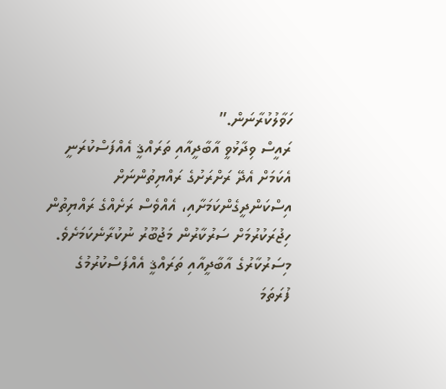ހަވާލުކުރާނަން.”
ރައީސް ވިދާޅުވީ އާބާދީއާއި ތަރައްޤީ އެއްފަސްކުރަނީ އެކަމަށް އެދޭ ރަށްރަށުގެ ރައްޔިތުންނަށް އިސްކަންދީގެންކަމަށާއި، އެއްވެސް ރަށެއްގެ ރައްޔިތުން ހިޖުރަކުރުމަށް ސަރުކާރުން މަޖުބޫރު ނުކުރާނެކަމަށެވެ.
މިސަރުކާރުގެ އާބާދީއާއި ތަރައްޤީ އެއްފަސްކުރުމުގެ ފުރަތަމަ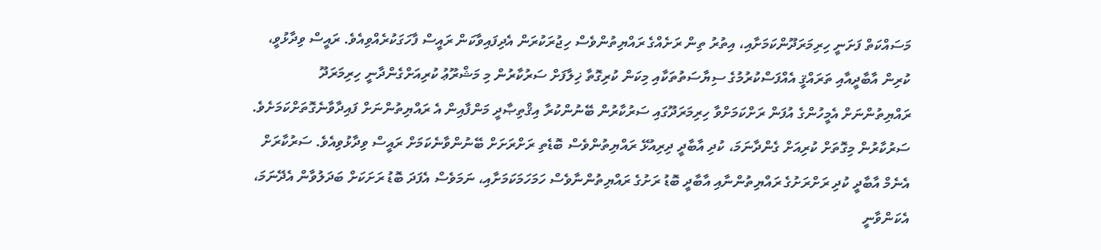މަސައްކަތް ފަށަނީ ހިރިމަރަދޫންކަމަށާއި، އިތުރު ތިން ރަށެއްގެ ރައްޔިތުންވެސް ހިޖުރަކުރަން އެދިފައިވާކަން ރައީސް ފާހަގަކުރެއްވިއެވެ. ރައީސް ވިދާޅުވީ، ކުރިން އާބާދީއާއި ތަރައްޤީ އެއްފަސްކުރުމުގެ ސިޔާސަތުތަކާއި މިކަން ކުރިގޮތާ ޚިލާފަށް ސަރުކާރުން މި މަޝްރޫޢު ކުރިއަށްގެންދާނީ ހިރިމަރަދޫ ރައްޔިތުންނަށް އެމީހުންގެ އުފަން ރަށްކަމަށްވާ ހިރިމަރަދޫގައި ސަރުކާރުން ބޭނުންކުރާ އިޤްތިޞާދީ މަންފާއިން އެ ރައްޔިތުންނަށް ފައިދާވާނެގޮތަށްކަމަށެވެ.
ސަރުކާރުން މިގޮތަށް ކުރިއަށް ގެންދާނަމަ، ކުދި އާބާދީ ދިރިއުޅޭ ރައްޔިތުންވެސް ބޮޑެތި ރަށްރަށަށް ބޭނުންވާނެކަމަށް ރައީސް ވިދާޅުވިއެވެ. ސަރުކާރަށް އެނެމް އާބާދީ ކުދި ރަށްރަށުގެ ރައްޔިތުންނާއި އާބާދީ ބޮޑު ރަށުގެ ރައްޔިތުންނާވެސް ހަމަހަމަކަމަށާއި، ނަމަވެސް އެފަދަ ބޮޑު ރަށަކަށް ބަދަލުވާން އެދޭނަމަ، އެކަންވާނީ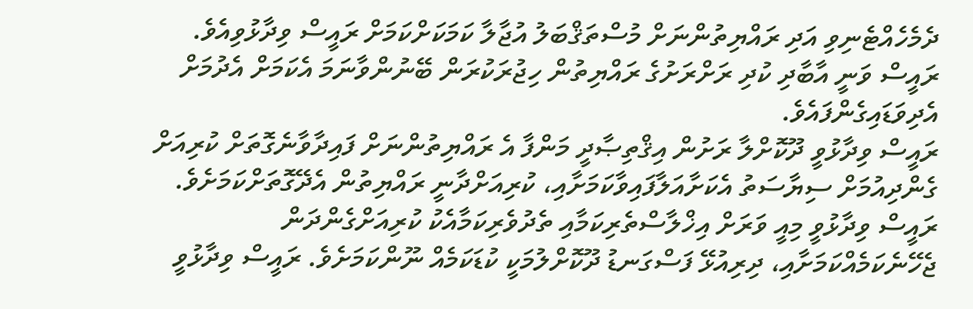ދެމެހެއްޓެނިވި އަދި ރައްޔިތުންނަށް މުސްތަޤްބަލު އުޖާލާ ކަމަކަށްކަމަށް ރައީސް ވިދާޅުވިއެވެ. ރައީސް ވަނީ އާބާދި ކުދި ރަށްރަށުގެ ރައްޔިތުން ހިޖުރަކުރަން ބޭނުންވާނަމަ އެކަމަށް އެދުމަށް އެދިވަޑައިގެންފައެވެ.
ރައީސް ވިދާޅުވީ ދޫކޮށްލާ ރަށުން އިޤްތިޞާދީ މަންފާ އެ ރައްޔިތުންނަށް ފައިދާވާނެގޮތަށް ކުރިއަށް ގެންދިއުމަށް ސިޔާސަތު އެކަށާއަލާފައިވާކަމަށާއި، ކުރިއަށްދާނީ ރައްޔިތުން އެދޭގޮތަށްކަމަށެވެ.
ރައީސް ވިދާޅުވީ މިއީ ވަރަށް އިޚްލާސްތެރިކަމާއި ތެދުވެރިކަމާއެކު ކުރިއަށްގެންދަން ޖެހޭނެކަމެއްކަމަށާއި، ދިރިއުޅޭ ފަސްގަނޑު ދޫކޮށްލުމަކީ ކުޑަކަމެއް ނޫންކަމަށެވެ. ރައީސް ވިދާޅުވީ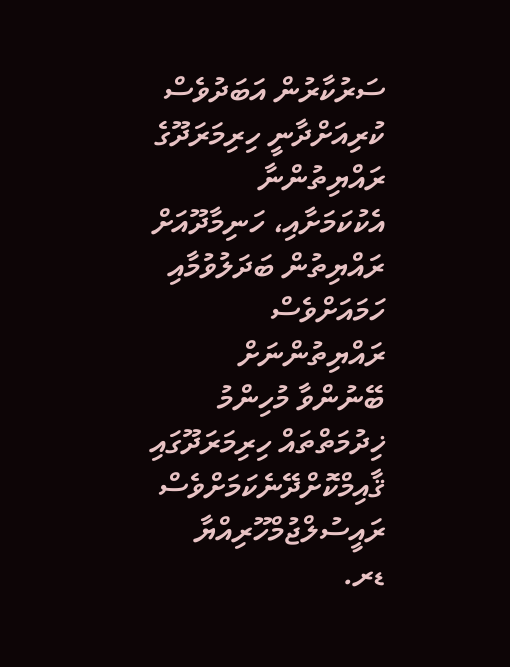ސަރުކާރުން އަބަދުވެސް ކުރިއަށްދާނީ ހިރިމަރަދޫގެ ރައްޔިތުންނާ އެކުކަމަށާއި، ހަނިމާދޫއަށް ރައްޔިތުން ބަދަލުވުމާއި ހަމައަށްވެސް ރައްޔިތުންނަށް ބޭނުންވާ މުހިންމު ޚިދުމަތްތައް ހިރިމަރަދޫގައި ޤާއިމްކޮށްދޭނެކަމަށްވެސް ރައީސުލްޖުމްހޫރިއްޔާ ޑރ.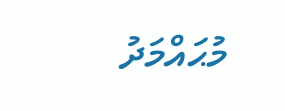މުޙައްމަދު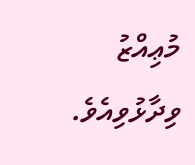މުޢިއްޒު ވިދާޅުވިއެވެ.